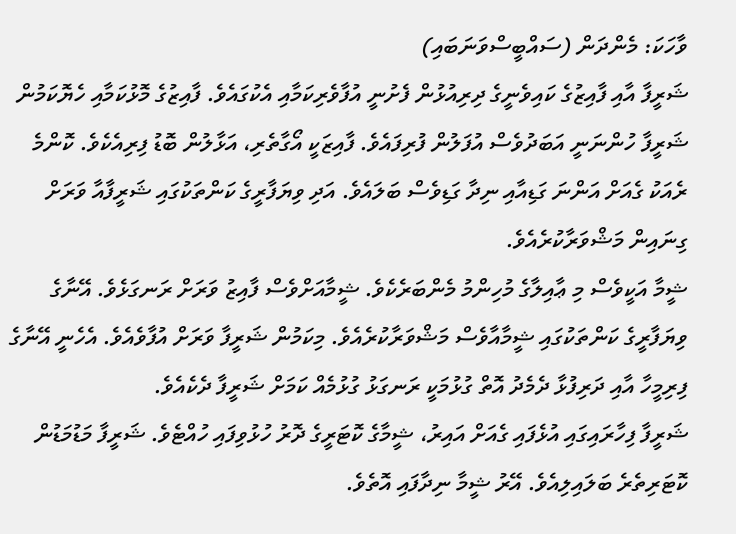ވާހަކަ: މެންދަން (ސައްބީސްވަނަބައި)
ޝަރީފާ އާއި ފާއިޒުގެ ކައިވެނީގެ ދިރިއުޅުން ފެށުނީ އުފާވެރިކަމާއި އެކުގައެވެ. ފާއިޒުގެ މޮޅުކަމާއި ހެޔޮކަމުން ޝަރީފާ ހުންނަނީ އަބަދުވެސް އުފަލުން ފުރިފައެވެ. ފާއިޒަކީ އޯގާތެރި، އަޅާލުން ބޮޑު ފިރިއެކެވެ. ކޮންމެ ރެއަކު ގެއަށް އަންނަ ގަޑިއާއި ނިދާ ގަޑިވެސް ބަލައެވެ. އަދި ވިޔަފާރީގެ ކަންތަކުގައި ޝަރީފާއާ ވަރަށް ގިނައިން މަޝްވަރާކުރެއެވެ.
ޝީމާ އަކީވެސް މި ޢާއިލާގެ މުހިންމު މެންބަރެކެވެ. ޝީމާއަށްވެސް ފާއިޒު ވަރަށް ރަނގަޅެވެ. އޭނާގެ ވިޔަފާރީގެ ކަންތަކުގައި ޝީމާއާވެސް މަޝްވަރާކުރެއެވެ. މިކަމުން ޝަރީފާ ވަރަށް އުފާވެއެވެ. އެހެނީ އޭނާގެ ފިރިމީހާ އާއި ދަރިފުޅާ ދެމެދު އޮތް ގުޅުމަކީ ރަނގަޅު ގުޅުމެއް ކަމަށް ޝަރީފާ ދެކެއެވެ.
ޝަރީފާ ފިހާރައިގައި އުޅެފައި ގެއަށް އައިރު، ޝީމާގެ ކޮޓަރީގެ ދޮރު ހުޅުވިފައި ހުއްޓެވެ. ޝަރީފާ މަޑުމަޑުން ކޮޓަރިތެރެ ބަލައިލިއެވެ. އޭރު ޝީމާ ނިދާފައި އޮތެވެ.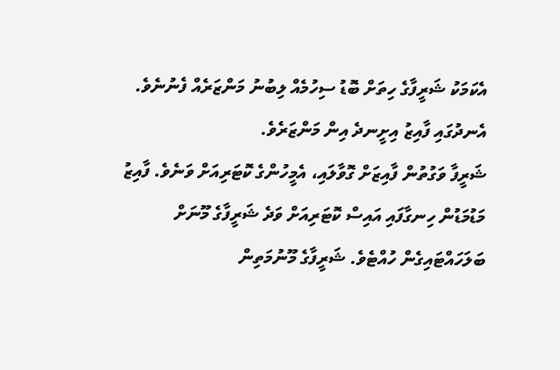އެކަމަކު ޝަރީފާގެ ހިތަށް ބޮޑު ސިހުމެއް ލިބުނު މަންޒަރެއް ފެނުނެވެ. އެނދުގައި ފާއިޒު އިށީނދެ އިން މަންޒަރެވެ.
ޝަރީފާ ވަގުތުން ފާއިޒަށް ގޮވާލައި، އެމީހުންގެ ކޮޓަރިއަށް ވަނެވެ. ފާއިޒު މަޑުމަޑުން ހިނގާފައި އައިސް ކޮޓަރިއަށް ވަދެ ޝަރީފާގެ މޫނަށް ބަލަހައްޓައިގެން ހުއްޓެވެ. ޝަރީފާގެ މޫނުމަތިން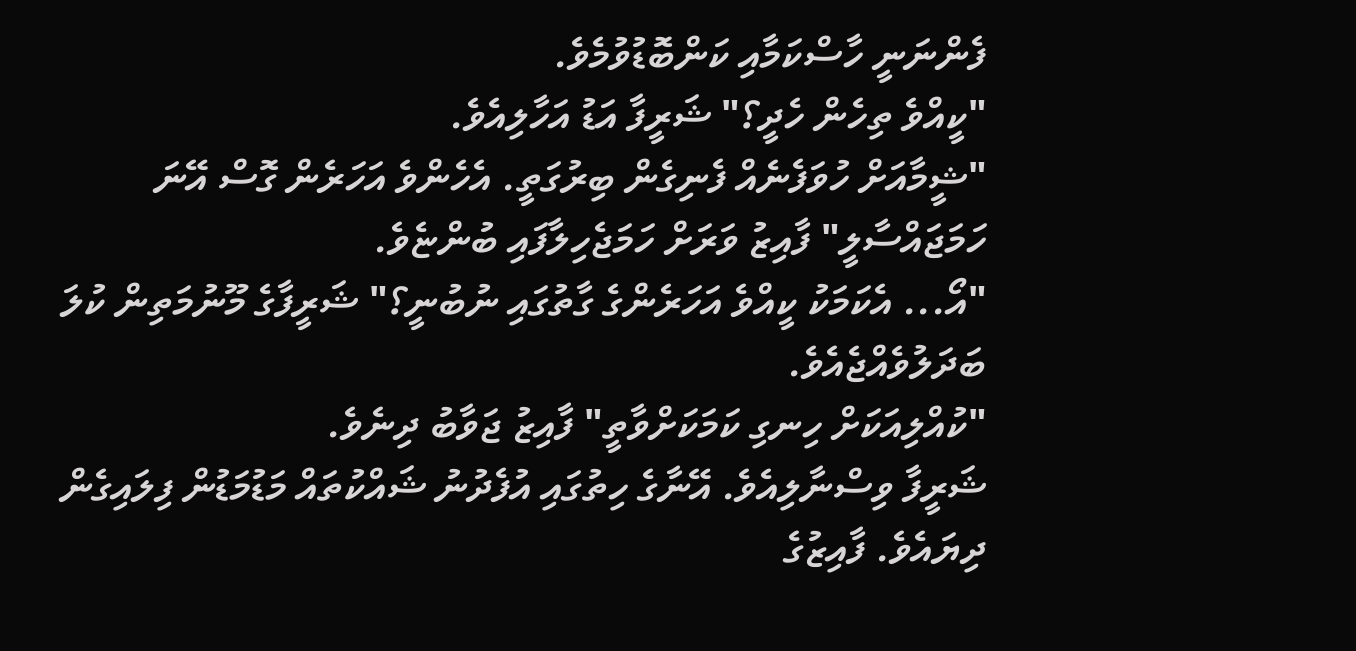ފެންނަނީ ހާސްކަމާއި ކަންބޮޑުވުމެވެ.
"ކީއްވެ ތިހެން ހެދީ؟" ޝަރީފާ އަޑު އަހާލިއެވެ.
"ޝީމާއަށް ހުވަފެނެއް ފެނިގެން ބިރުގަތީ. އެހެންވެ އަހަރެން ގޮސް އޭނަ ހަމަޖައްސާލީ" ފާއިޒު ވަރަށް ހަމަޖެހިލާފައި ބުންޏެވެ.
"އޯ... އެކަމަކު ކީއްވެ އަހަރެންގެ ގާތުގައި ނުބުނީ؟" ޝަރީފާގެ މޫނުމަތިން ކުލަ ބަދަލުވެއްޖެއެވެ.
"ކުއްލިއަކަށް ހިނގި ކަމަކަށްވާތީ" ފާއިޒު ޖަވާބު ދިނެވެ.
ޝަރީފާ ވިސްނާލިއެވެ. އޭނާގެ ހިތުގައި އުފެދުނު ޝައްކުތައް މަޑުމަޑުން ފިލައިގެން ދިޔައެވެ. ފާއިޒުގެ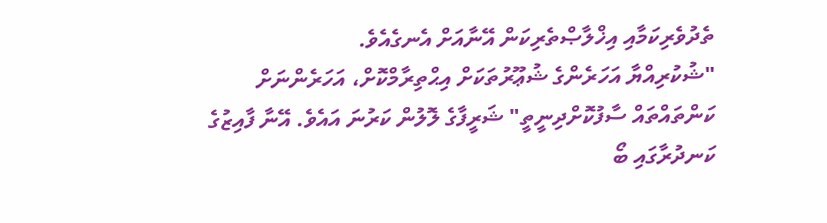ތެދުވެރިކަމާއި އިޚްލާޞްތެރިކަން އޭނާއަށް އެނގެއެވެ.
"ޝުކުރިއްޔާ އަހަރެންގެ ޝުޢޫރުތަކަށް އިޙްތިރާމްކޮށް، އަހަރެންނަށް ކަންތައްތައް ސާފުކޮށްދިނީތީ" ޝަރީފާގެ ލޮލުން ކަރުނަ އައެވެ. އޭނާ ފާއިޒުގެ ކަނދުރާގައި ބޯ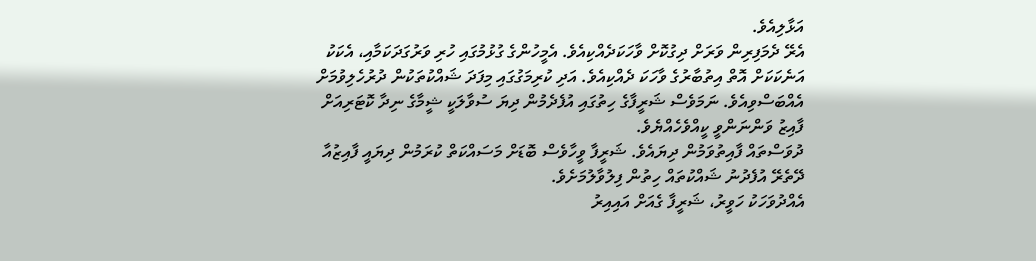އަޅާލިއެވެ.
އެރޭ ދެމަފިރިން ވަރަށް ދިގުކޮށް ވާހަކަދެއްކިއެވެ. އެމީހުންގެ ގުޅުމުގައި ހުރި ވަރުގަދަކަމާއި، އެކަކު އަނެކަކަށް އޮތް އިތުބާރުގެ ވާހަކަ ދެއްކިއެވެ. އަދި ކުރިމަގުގައި މިފަދަ ޝައްކުތަކުން ދުރުހެލިވުމަށް އެއްބަސްވިއެވެ. ނަމަވެސް ޝަރީފާގެ ހިތުގައި އުފެދެމުން ދިޔަ ސުވާލަކީ ޝީމާގެ ނިދާ ކޮޓަރިއަށް ފާއިޒު ވަންނަންވީ ކީއްވެހެއްޔެވެ.
ދުވަސްތައް ފާއިތުވަމުން ދިޔައެވެ. ޝަރީފާ ވީހާވެސް ބޮޑަށް މަސައްކަތް ކުރަމުން ދިޔައީ ފާއިޒުއާ ދޭތެރޭ އުފެދުނު ޝައްކުތައް ހިތުން ފިލުވާލުމަށެވެ.
އެއްދުވަހަކު ހަވީރު، ޝަރީފާ ގެއަށް އައިއިރު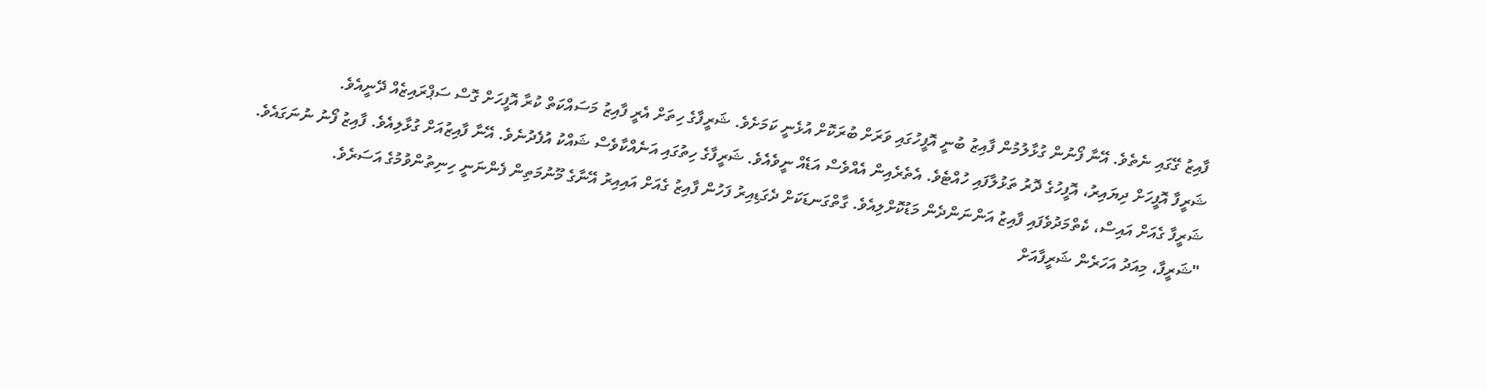ފާއިޒު ގޭގައި ނެތެވެ. އޭނާ ފޯނުން ގުޅާލުމުން ފާއިޒު ބުނީ އޮފީހުގައި ވަރަށް ބުރަކޮށް އުޅެނީ ކަމަށެވެ. ޝަރީފާގެ ހިތަށް އެރީ ފާއިޒު މަސައްކަތް ކުރާ އޮފީހަށް ގޮސް ސަޕްރައިޒެއް ދޭނީއެވެ.
ޝަރީފާ އޮފީހަށް ދިޔައިރު، އޮފީހުގެ ދޮރު ތަޅުލާފައި ހުއްޓެވެ. އެތެރެއިން އެއްވެސް އަޑެއް ނީވެއެވެ. ޝަރީފާގެ ހިތުގައި އަނެއްކާވެސް ޝައްކު އުފެދުނެވެ. އޭނާ ފާއިޒުއަށް ގުޅާލިއެވެ. ފާއިޒު ފޯނު ނުނަގައެވެ.
ޝަރީފާ ގެއަށް އައިސް، ކެތްމަދުވެފައި ފާއިޒު އަންނަންދެން މަޑުކޮށްލިއެވެ. ގާތްގަނޑަކަށް ދެގަޑިއިރު ފަހުން ފާއިޒު ގެއަށް އައިއިރު އޭނާގެ މޫނުމަތިން ފެންނަނީ ހިނިތުންވުމުގެ އަސަރެވެ.
"ޝަރީފާ، މިއަދު އަހަރެން ޝަރީފާއަށް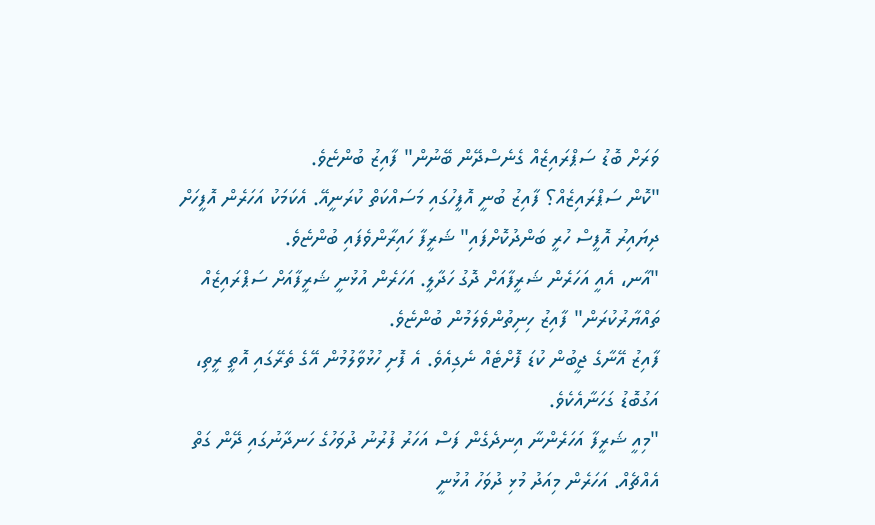ވަރަށް ބޮޑު ސަޕްރައިޒެއް ގެނެސްދޭން ބޭނުން" ފާއިޒު ބުންޏެވެ.
"ކޮން ސަޕްރައިޒެއް؟ ފާއިޒު ބުނީ އޮފީހުގައި މަސައްކަތް ކުރަނީއޭ. އެކަމަކު އަހަރެން އޮފީހަށް ދިޔައިރު އޮފީސް ހުރީ ބަންދުކޮށްފައި" ޝަރީފާ ހައިރާންވެފައި ބުންޏެވެ.
"އާނ، އެއީ އަހަރެން ޝަރީފާއަށް ދޮގު ހަދާލީ. އަހަރެން އުޅުނީ ޝަރީފާއަށް ސަޕްރައިޒެއް ތައްޔާރުކުރަން" ފާއިޒު ހިނިތުންވެލަމުން ބުންޏެވެ.
ފާއިޒު އޭނާގެ ޖީބުން ކުޑަ ފޮށްޓެއް ނެގިއެވެ. އެ ފޮށި ހުޅުވާލުމުން އޭގެ ތެރޭގައި އޮތީ ރީތި، އަގުބޮޑު ގަހަނާއެކެވެ.
"މިއީ ޝަރީފާ އަހަރެންނާ އިނދެގެން ފަސް އަހަރު ފުރުނު ދުވަހުގެ ހަނދާނުގައި ދޭން ގަތް އެއްޗެއް. އަހަރެން މިއަދު މުޅި ދުވަހު އުޅުނީ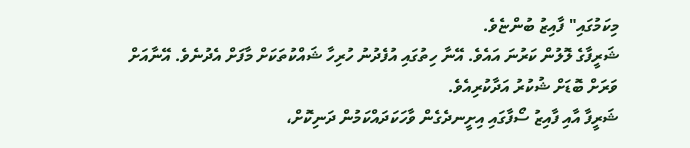މިކަމުގައި" ފާއިޒު ބުންޏެވެ.
ޝަރީފާގެ ލޮލުން ކަރުނަ އައެވެ. އޭނާ ހިތުގައި އުފެދުނު ހުރިހާ ޝައްކުތަކަށް މާފަށް އެދުނެވެ. އޭނާއަށް ވަރަށް ބޮޑަށް ޝުކުރު އަދާކުރިއެވެ.
ޝަރީފާ އާއި ފާއިޒު ސޯފާގައި އިށީނދެގެން ވާހަކަދައްކަމުން ދަނިކޮށް،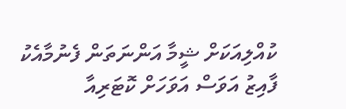ކުއްލިއަކަށް ޝީމާ އަންނަތަން ފެނުމާއެކު ފާއިޒު އަވަސް އަވަހަށް ކޮޓަރިއާ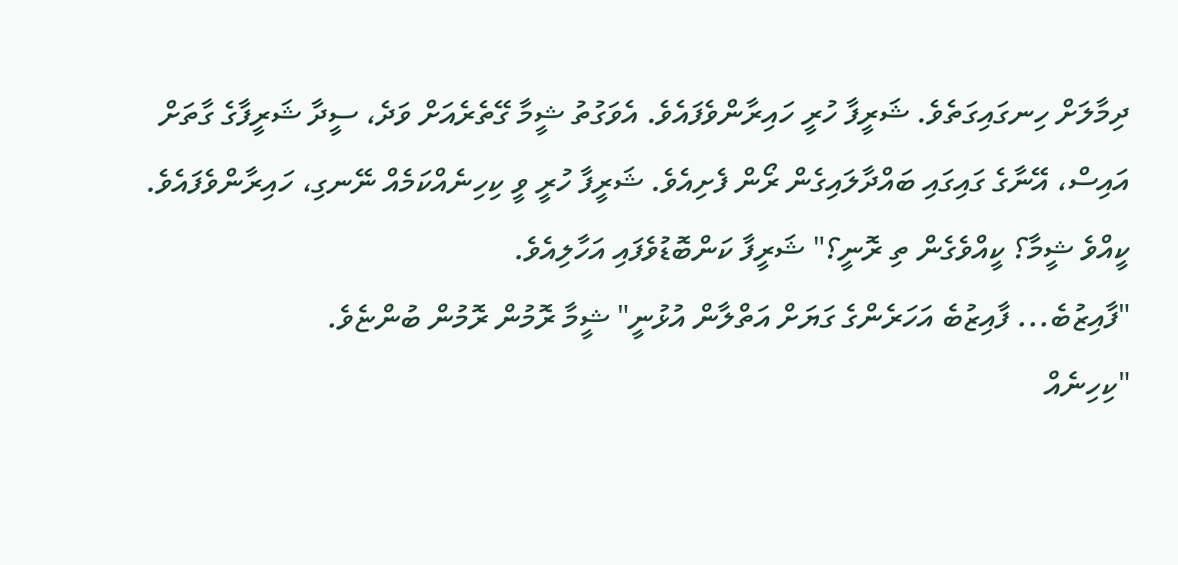ދިމާލަށް ހިނގައިގަތެވެ. ޝަރީފާ ހުރީ ހައިރާންވެފައެވެ. އެވަގުތު ޝީމާ ގޭތެރެއަށް ވަދެ، ސީދާ ޝަރީފާގެ ގާތަށް އައިސް، އޭނާގެ ގައިގައި ބައްދާލައިގެން ރޯން ފެށިއެވެ. ޝަރީފާ ހުރީ ވީ ކިހިނެއްކަމެއް ނޭނގި، ހައިރާންވެފައެވެ.
ކީއްވެ ޝީމާ؟ ކީއްވެގެން ތި ރޮނީ؟" ޝަރީފާ ކަންބޮޑުވެފައި އަހާލިއެވެ.
"ފާއިޒުބެ... ފާއިޒުބެ އަހަރެންގެ ގަޔަށް އަތްލާން އުޅުނީ" ޝީމާ ރޮމުން ރޮމުން ބުންޏެވެ.
"ކިހިނެއް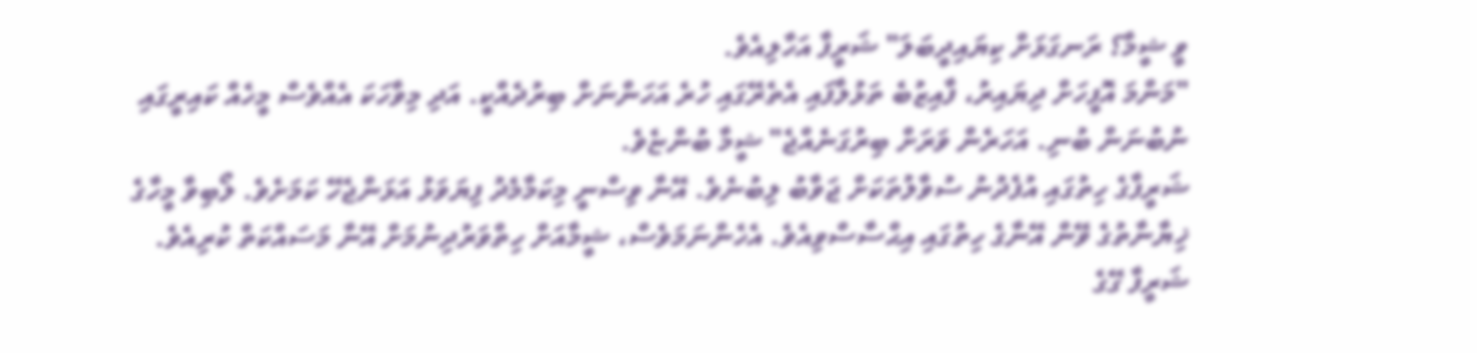ވީ ޝީމާ؟ ރަނގަޅަށް ކިޔައިދީބަލަ" ޝަރީފާ އަހާލިއެވެ.
"މަންމަ އޮފީހަށް ދިޔައިރު، ފާއިޒުބެ ތަޅުލާފައި އެތެރޭގައި ހުރެ އަހަންނަށް ބިރުދެއްކީ. އަދި މިވާހަކަ އެއްވެސް މީހެއް ކައިރީގައި ނުބުނަން ބުނި. އަހަރެން ވަރަށް ބިރުގަނެއްޖެ" ޝީމާ ބުންޏެވެ.
ޝަރީފާގެ ހިތުގައި އުފެދުނު ސުވާލުތަކަށް ޖަވާބު ލިބުނެވެ. އޭނާ ވިސްނީ މިކަމާމެދު ފިޔަވަޅު އަޅަންޖެހޭ ކަމަށެވެ. ލޯބިވާ މީހާގެ ޚިޔާނާތުގެ ވޭން އޭނާގެ ހިތުގައި އިޙްސާސްވިއެވެ. އެހެންނަމަވެސް، ޝީމާއަށް ހިތްވަރުދިނުމަށް އޭނާ މަސައްކަތް ކުރިއެވެ.
ޝަރީފާ ގޭގެ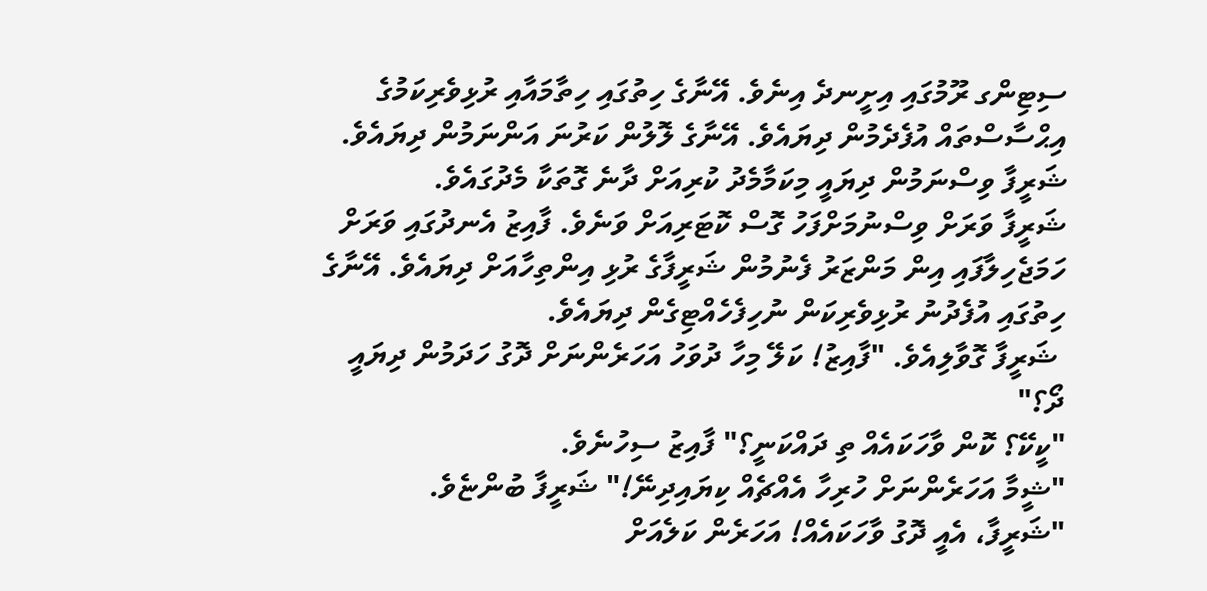ސިޓިންގ ރޫމުގައި އިށީނދެ އިނެވެ. އޭނާގެ ހިތުގައި ހިތާމައާއި ރުޅިވެރިކަމުގެ އިޙްސާސްތައް އުފެދެމުން ދިޔައެވެ. އޭނާގެ ލޮލުން ކަރުނަ އަންނަމުން ދިޔައެވެ. ޝަރީފާ ވިސްނަމުން ދިޔައީ މިކަމާމެދު ކުރިއަށް ދާނެ ގޮތަކާ މެދުގައެވެ.
ޝަރީފާ ވަރަށް ވިސްނުމަށްފަހު ގޮސް ކޮޓަރިއަށް ވަނެވެ. ފާއިޒު އެނދުގައި ވަރަށް ހަމަޖެހިލާފައި އިން މަންޒަރު ފެނުމުން ޝަރީފާގެ ރުޅި އިންތިހާއަށް ދިޔައެވެ. އޭނާގެ ހިތުގައި އުފެދުނު ރުޅިވެރިކަން ނުހިފެހެއްޓިގެން ދިޔައެވެ.
 ޝަރީފާ ގޮވާލިއެވެ. "ފާއިޒު! ކަލޭ މިހާ ދުވަހު އަހަރެންނަށް ދޮގު ހަދަމުން ދިޔައީ ދޯ؟"
"ކީކޭ؟ ކޮން ވާހަކައެއް ތި ދައްކަނީ؟" ފާއިޒު ސިހުނެވެ.
"ޝީމާ އަހަރެންނަށް ހުރިހާ އެއްޗެއް ކިޔައިދިނޭ!" ޝަރީފާ ބުންޏެވެ.
"ޝަރީފާ، އެއީ ދޮގު ވާހަކައެއް! އަހަރެން ކަލެއަށް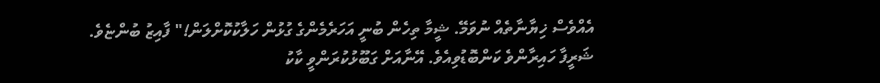އެއްވެސް ޚިޔާނާތެއް ނުވަމޭ. ޝީމާ ތިހެން ބުނީ އަހަރެމެންގެ ގުޅުން ހަލާކުކޮށްލަން!" ފާއިޒު ބުންޏެވެ.
ޝަރީފާ ހައިރާންވެ ކަންބޮޑުވިއެވެ. އޭނާއަށް ގަބޫޅުކުރަންވީ ކާކު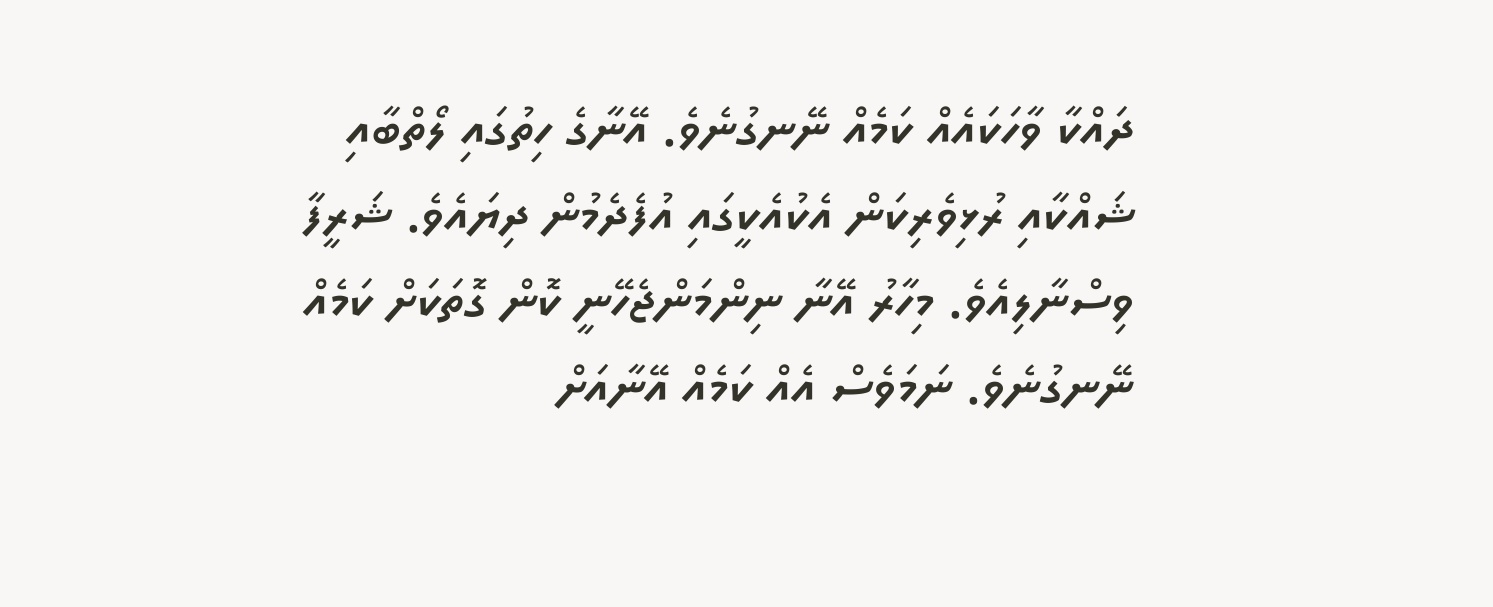ދައްކާ ވާހަކައެއް ކަމެއް ނޭނގުނެވެ. އޭނާގެ ހިތުގައި ލޯތްބާއި ޝައްކާއި ރުޅިވެރިކަން އެކުއެކީގައި އުފެދެމުން ދިޔައެވެ. ޝަރީފާ ވިސްނާލިއެވެ. މިހާރު އޭނާ ނިންމަންޖެހޭނީ ކޮން ގޮތަކަށް ކަމެއް ނޭނގުނެވެ. ނަމަވެސް އެއް ކަމެއް އޭނާއަށް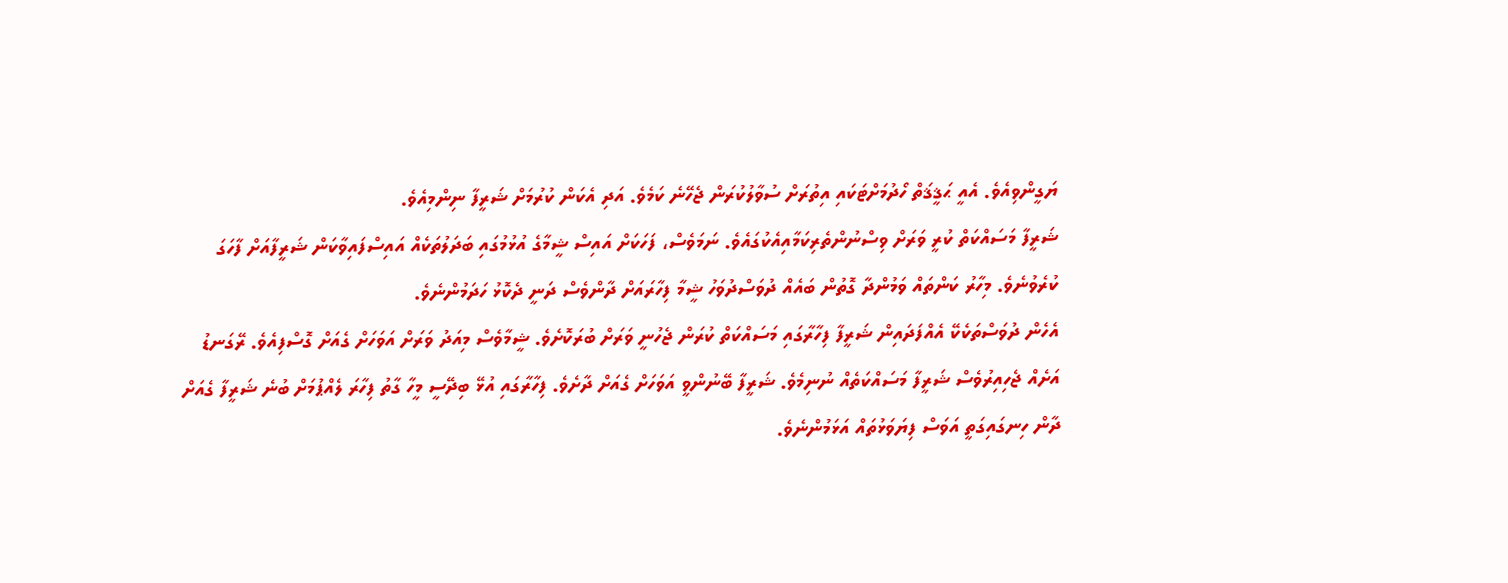ޔަގީންވިއެވެ. އެއީ ޙަޤީޤަތް ހޯދުމަށްޓަކައި އިތުރަށް ސުވާލުކުރަން ޖެހޭނެ ކަމެވެ. އަދި އެކަން ކުރުމަށް ޝަރީފާ ނިންމިއެވެ.
ޝަރީފާ މަސައްކަތް ކުރީ ވަރަށް ވިސްނުންތެރިކަމާއިއެކުގައެވެ. ނަމަވެސް، ފަހަކަށް އައިސް ޝީމާގެ އުޅުމުގައި ބަދަލުތަކެއް އައިސްފައިވާކަން ޝަރީފާއަށް ފާހަގަ ކުރެވުނެވެ. މިހާރު ކަންތައް ވަމުންދާ ގޮތުން ބައެއް ދުވަސްދުވަހު ޝީމާ ފިހާރައަށް ދާންވެސް ދަނީ ދެކޮޅު ހަދަމުންނެވެ.
އެހެން ދުވަސްތަކެކޭ އެއްފަދައިން ޝަރީފާ ފިހާރާގައި މަސައްކަތް ކުރަން ޖެހުނީ ވަރަށް ބުރަކޮށެވެ. ޝީމާވެސް މިއަދު ވަރަށް އަވަހަށް ގެއަށް ގޮސްފިއެވެ. ރޭގަނޑު އަށެއް ޖެހިއިރުވެސް ޝަރީފާ މަސައްކަތެއް ނުނިމެވެ. ޝަރީފާ ބޭނުންވީ އަވަހަށް ގެއަށް ދާށެވެ. ފިހާރާގައި އުޅޭ ބިދޭސީ މީހާ ގާތު ފިހާރަ ލެއްޕުމަށް ބުނެ ޝަރީފާ ގެއަށް ދާން ހިނގައިގަތީ އަވަސް ފިޔަވަޅުތައް އަޅަމުންނެވެ.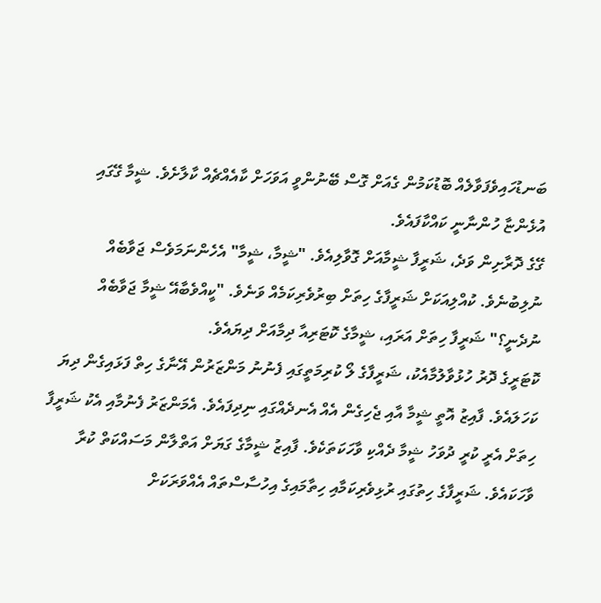ބަނޑުހައިވެފަވާލެއް ބޮޑުކަމުން ގެއަށް ގޮސް ބޭނުންވީ އަވަހަށް ކާއެއްޗެއް ކާލާށެވެ. ޝީމާ ގޭގައި އުޅެންޏާ ހުންނާނީ ކައްކާފައެވެ.
ގޭގެ ދޮރާށިން ވަދެ، ޝަރީފާ ޝީމާއަށް ގޮވާލިއެވެ. "ޝީމާ، ޝީމާ" އެހެންނަމަވެސް ޖަވާބެއް ނުލިބުނެވެ. ކުއްލިއަކަށް ޝަރީފާގެ ހިތަށް ބިރުވެރިކަމެއް ވަނެވެ. "ކީއްވެބާއޭ ޝީމާ ޖަވާބެއް ނުދެނީ؟" ޝަރީފާ ހިތަށް އަރައި، ޝީމާގެ ކޮޓަރިއާ ދިމާއަށް ދިޔައެވެ.
ކޮޓަރީގެ ދޮރު ހުޅުވާލުމާއެކު، ޝަރީފާގެ ލޯ ކުރިމަތީގައި ފެނުނު މަންޒަރުން އޭނާގެ ހިތް ފަޅައިގެން ދިޔަ ކަހަލައެވެ. ފާއިޒު އޮތީ ޝީމާ އާއި ޖެހިގެން އެއް އެނދެއްގައި ނިދިފައެވެ. އެމަންޒަރު ފެނުމާއި އެކު ޝަރީފާ ހިތަށް އެރީ ކުރީ ދުވަހު ޝީމާ ދެއްކި ވާހަކަތަކެވެ. ފާއިޒު ޝީމާގެ ގަޔަށް އަތްލާން މަސައްކަތް ކުރާ ވާހަކައެވެ. ޝަރީފާގެ ހިތުގައި ރުޅިވެރިކަމާއި ހިތާމައިގެ އިހުސާސްތައް އެއްވަރަކަށް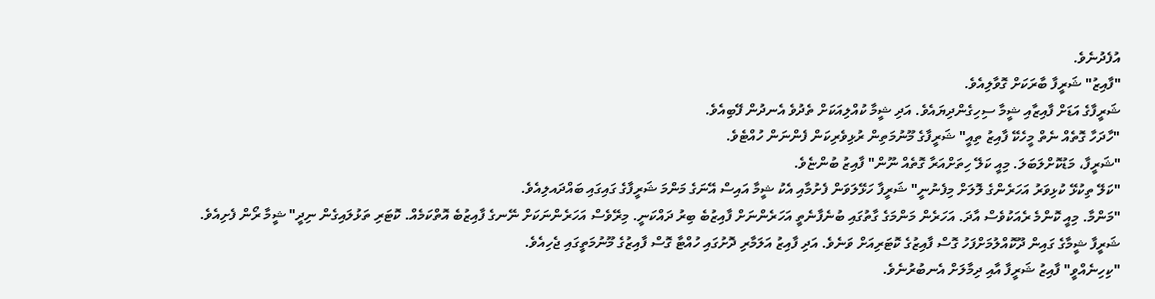އުފެދުނެވެ.
"ފާއިޒު" ޝަރީފާ ބާރަކަށް ގޮވާލިއެވެ.
ޝަރީފާގެ އަޑަށް ފާއިޒާއި ޝީމާ ސިހިގެންދިޔައެވެ. އަދި ޝީމާ ކުއްލިއަކަށް ތެދުވެ އެނދުން ފޭބިއެވެ.
"ހާދަހާ ގޮތެއް ނެތް މީހެކޭ ފާއިޒު ތިއީ" ޝަރީފާގެ މޫނުމަތިން ރުޅިވެރިކަން ފެންނަން ހުއްޓެވެ.
"ޝަރީފާ، މަޑުކޮށްލަބަލަ. މިއީ ކަލޭ ހިތަށްއަރާ ގޮތެއް ނޫން" ފާއިޒު ބުންޏެވެ.
"ކަލޭ ތިކުޅޭ ކުޅިވަރު އަހަރެންގެ ލޮލަށް މިފެނުނީ" ޝަރީފާ ހަޅޭލަވަން ފެށުމާއި އެކު ޝީމާ އައިސް އޭނަގެ މަންމަ ޝަރީފާގެ ގައިގައި ބައްދައލިއެވެ.
"މަންމާ. މިއީ ކޮންމެ ރެއަކުވެސް އާދަ. އަހަރެން މަންމަގެ ގާތުގައި ބުނެފާނެތީ އަހަރެންނަށް ފާއިޒުބެ ބިރު ދައްކަނީ. މިރޭވެސް އަހަރެންނަކަށް ނޭނގެ ފާއިޒުބެ އޮތްކަމެއް. ކޮޓަރި ތަޅުލައިގެން ނިދީ" ޝީމާ ރޯން ފެށިއެވެ.
ޝަރީފާ ޝީމާގެ ގައިން ދޫކޮއްލުމަށްފަހު ގޮސް ފާއިޒުގެ ކޮޓަރިއަށް ވަނެވެ. އަދި ފާއިޒު އަލަމާރި ދޮށުގައި ހުއްޓާ ގޮސް ފާއިޒުގެ މޫނުމަތީގައި ޖެހިއެވެ.
"ކިހިނެއްވީ" ފާއިޒު ޝަރީފާ އާއި ދިމާލަށް އެނބުރުނެވެ.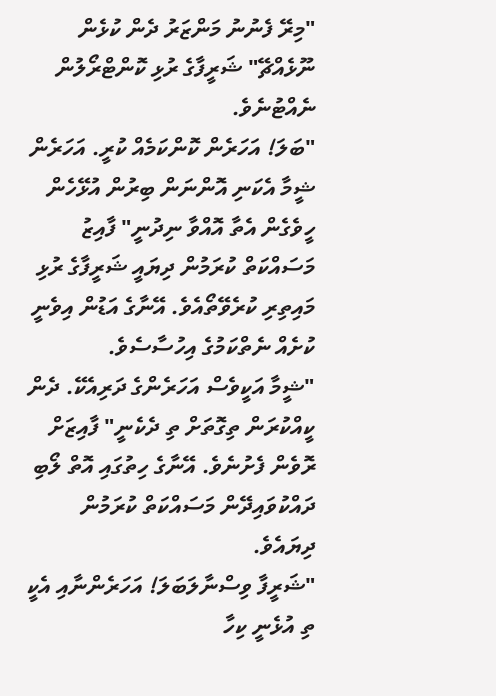"މިރޭ ފެނުނު މަންޒަރު ދެން ކުޅެން ނޫޅެއްޗޭ" ޝަރީފާގެ ރުޅި ކޮންޓްރޯލުން ނެއްޓުނެވެ.
"ބަލަ! އަހަރެން ކޮންކަމެއް ކުރީ. އަހަރެން ޝީމާ އެކަނި އޮންނަން ބިރުން އުޅޭހެން ހީވެގެން އެތާ އޮއްވާ ނިދުނީ" ފާއިޒު މަސައްކަތް ކުރަމުން ދިޔައީ ޝަރީފާގެ ރުޅި މައިތިރި ކުރެވޭތޯއެވެ. އޭނާގެ އަޑުން އިވެނީ ކުށެއް ނެތްކަމުގެ އިހުސާސެވެ.
"ޝީމާ އަކީވެސް އަހަރެންގެ ދަރިއެކޭ. ދެން ކީއްކުރަން ތިގޮތަށް ތި ދެކެނީ" ފާއިޒަށް ރޮވެން ފެށުނެވެ. އޭނާގެ ހިތުގައި އޮތް ލޯބި ދައްކުވައިދޭން މަސައްކަތް ކުރަމުން ދިޔައެވެ.
"ޝަރީފާ ވިސްނާލަބަލަ! އަހަރެންނާއި އެކީ ތި އުޅެނީ ކިހާ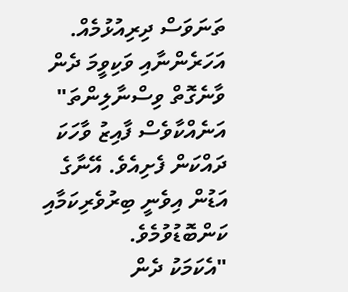ތަނަވަސް ދިރިއުޅުމެއް. އަހަރެންނާއި ވަކިވީމަ ދެން ވާނެގޮތް ވިސްނާލިންތަ" އަނެއްކާވެސް ފާއިޒު ވާހަކަ ދައްކަން ފެށިއެވެ. އޭނާގެ އަޑުން އިވެނީ ބިރުވެރިކަމާއި ކަންބޮޑުވުމެވެ.
"އެކަމަކު ދެން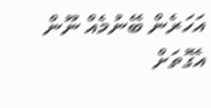އަހަރެން ބޭނުމެއް ނޫން އެގޮތަށް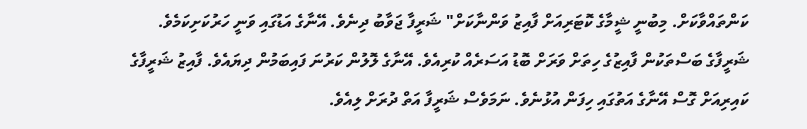ކަންތައްވާކަށް. މިބުނީ ޝީމާގެ ކޮޓަރިއަށް ފާއިޒު ވަންނާކަށް" ޝަރީފާ ޖަވާބު ދިނެވެ. އޭނާގެ އަޑުގައި ވަނީ ހަރުކަށިކަމެވެ.
ޝަރީފާގެ ބަސްތަކުން ފާއިޒުގެ ހިތަށް ވަރަށް ބޮޑު އަސަރެއް ކުރިއެވެ. އޭނާގެ ލޮލުން ކަރުނަ ފައިބަމުން ދިޔައެވެ. ފާއިޒު ޝަރީފާގެ ކައިރިއަށް ގޮސް އޭނާގެ އަތުގައި ހިފަން އުޅުނެވެ. ނަމަވެސް ޝަރީފާ އަތް ދުރަށް ލިއެވެ.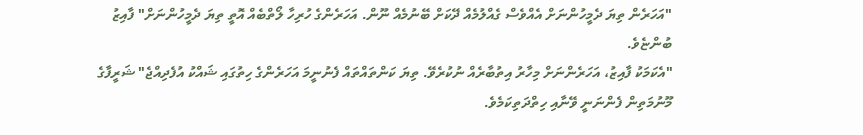"އަހަރެން ތިޔަ ދެމީހުންނަށް އެއްވެސް ގެއްލުމެއް ދޭކަށް ބޭނުމެއް ނޫން. އަހަރެންގެ ހުރިހާ ލޯތްބެއް އޮތީ ތިޔަ ދެމީހުންނަށް" ފާއިޒު ބުންޏެވެ.
"އެކަމަކު ފާއިޒު، އަހަރެންނަށް މިހާރު އިތުބާރެއް ނުކުރެވޭ. ތިޔަ ކަންތައްތައް ފެނުނީމަ އަހަރެންގެ ހިތުގައި ޝައްކު އުފެދިއްޖެ" ޝަރީފާގެ މޫނުމަތިން ފެންނަނީ ވޭނާއި ހިތްދަތިކަމެވެ.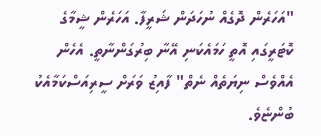"އަހަރެން ދޮގެއް ނުހަދަން ޝަރީފާ. އަހަރެން ޝީމާގެ ކޮޓަރީގައި އޮތީ ހަމައެކަނި އޭނާ ބިރުގަންނާތީ. އެހެން އެއްވެސް ނިޔަތެއް ނެތް" ފާއިޒު ވަރަށް ސީރިއަސްކަމާއެކު ބުންޏެވެ.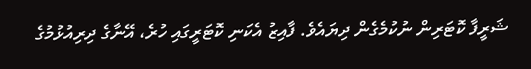ޝަރީފާ ކޮޓަރިން ނުކުމެގެން ދިޔައެވެ. ފާއިޒު އެކަނި ކޮޓަރީގައި ހުރެ، އޭނާގެ ދިރިއުޅުމުގެ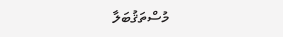މުސްތަޤުބަލާ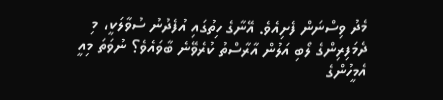މެދު ވިސްނަން ފެށިއެވެ. އޭނާގެ ހިތުގައި އުފެދުނު ސުވާލަކީ، މި ދެމަފިރިންގެ ލޯބި އަލުން އާރާސްތު ކުރެވޭނެ ބާވައެވެ؟ ނުވަތަ މިއީ އެމީހުންގެ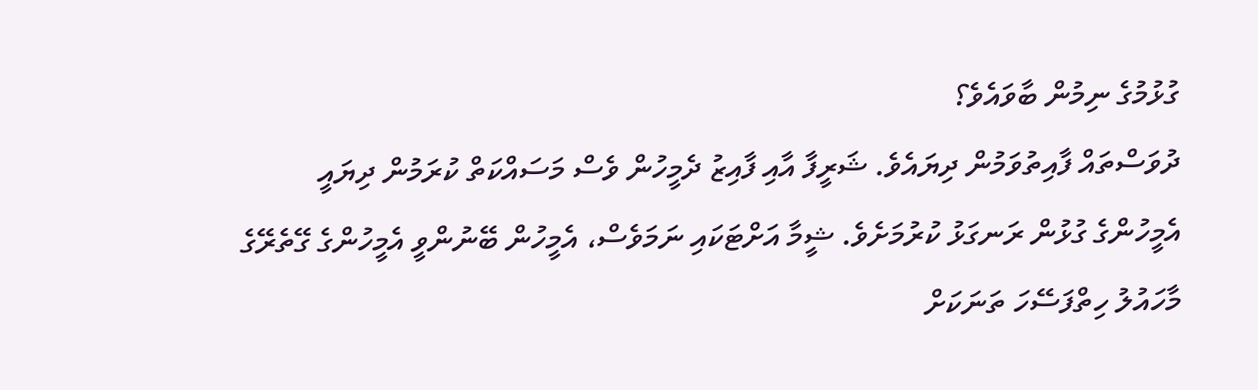ގުޅުމުގެ ނިމުން ބާވައެވެ؟
ދުވަސްތައް ފާއިތުވަމުން ދިޔައެވެ. ޝަރީފާ އާއި ފާއިޒު ދެމީހުން ވެސް މަސައްކަތް ކުރަމުން ދިޔައީ އެމީހުންގެ ގުޅުން ރަނގަޅު ކުރުމަށެވެ. ޝީމާ އަށްޓަކައި ނަމަވެސް، އެމީހުން ބޭނުންވީ އެމީހުންގެ ގޭތެރޭގެ މާހައުލު ހިތްފަސޭހަ ތަނަކަށް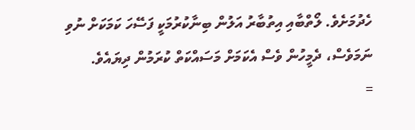ހެދުމަށެވެ. ލޯތްބާއި އިތުބާރު އަލުން ބިނާކުރުމަކީ ފަސޭހަ ކަމަކަށް ނުވި ނަމަވެސް، ދެމީހުން ވެސް އެކަމަށް މަސައްކަތް ކުރަމުން ދިޔައެވެ.
=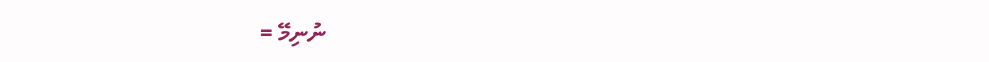ނުނިމޭ =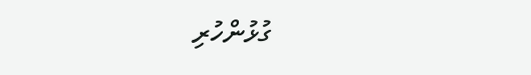ގުޅުންހުރި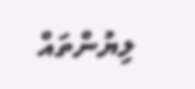ލިޔުންތައް